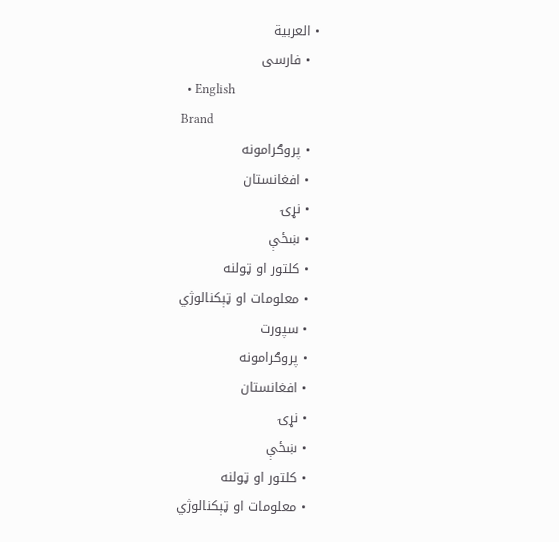• العربية
  • فارسی
  • English
Brand
  • پروګرامونه
  • افغانستان
  • نړۍ
  • ښځې
  • کلتور او ټولنه
  • معلومات او ټېکنالوژي
  • سپورت
  • پروګرامونه
  • افغانستان
  • نړۍ
  • ښځې
  • کلتور او ټولنه
  • معلومات او ټېکنالوژي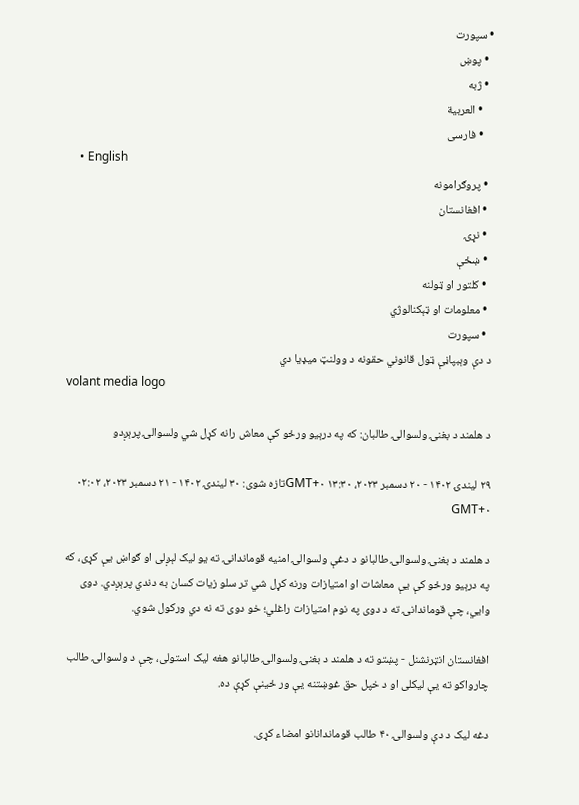• سپورت
  • پوښ
  • ژبه
    • العربية
    • فارسی
    • English
  • پروګرامونه
  • افغانستان
  • نړۍ
  • ښځې
  • کلتور او ټولنه
  • معلومات او ټېکنالوژي
  • سپورت
د دې وېبپاڼې ټول قانوني حقونه د وولنټ میډیا دي
volant media logo

د هلمند د بغنۍ ولسوالۍ طالبان: که په درېيو ورځو کې معاش رانه کړل شي ولسوالۍ پرېږدو

۲۹ لیندۍ ۱۴۰۲ - ۲۰ دسمبر ۲۰۲۳، ۱۳:۳۰ GMT+۰تازه شوی: ۳۰ لیندۍ ۱۴۰۲ - ۲۱ دسمبر ۲۰۲۳، ۰۲:۰۲ GMT+۰

د هلمند د بغنۍ ولسوالۍ طالبانو د دغې ولسوالۍ امنيه قوماندانۍ ته يو لیک لېږلی او ګواښ یې کړی، که په درېيو ورځو کې یې معاشات او امتيازات ورنه کړل شي تر سلو زيات کسان به دندي پرېږدي. دوی وايي، چې قوماندانۍ ته د دوی په نوم امتيازات راغلي؛ خو دوی ته نه دي ورکول شوي.

افغانستان انټرنشنل - پښتو ته د هلمند د بغنۍ ولسوالۍ طالبانو هغه لیک استولی، چې د ولسوالۍ طالب چارواکو ته يې لیکلی او د خپل حق غوښتنه يې ور ځينې کړې ده.

دغه لیک د دې ولسوالۍ ۴۰ طالب قوماندانانو امضاء کړی.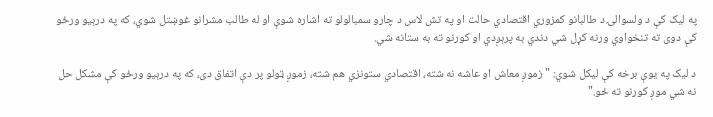په لیک کې د ولسوالۍ د طالبانو کمزوري اقتصادي حالت او په تش لاس د چارو سمبالولو ته اشاره شوې او له طالب مشرانو غوښتل شوي، که په درېيو ورځو کې دوی ته تنخواوي ورنه کړل شي دندي به پرېږدي او کورنو ته به ستانه شي.

د ليک په يوې برخه کې ليکل شوي: " زموږ معاش او عاشه نه شته، اقتصادي ستونزي هم شته، زموږ ټولو پر دې اتفاق دی، که په درېيو ورځو کې مشکل حل نه شي موږ کورنو ته ځو."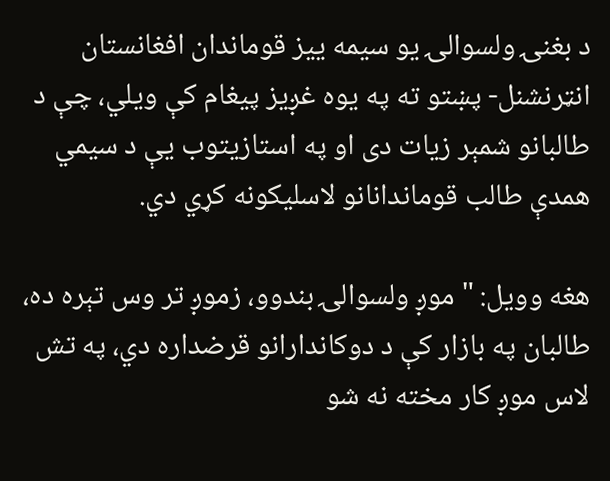د بغنۍ ولسوالۍ يو سيمه یيز قوماندان افغانستان انټرنشنل- پښتو ته په يوه غږیز پيغام کې ويلي، چې د طالبانو شمېر زيات دی او په استازيتوب يې د سیمي همدې طالب قوماندانانو لاسلیکونه کړي دي.

هغه وویل: " موږ ولسوالۍ بندوو، زموږ تر وس تېره ده، طالبان په بازار کې د دوکاندارانو قرضداره دي، په تش لاس موږ کار مخته نه شو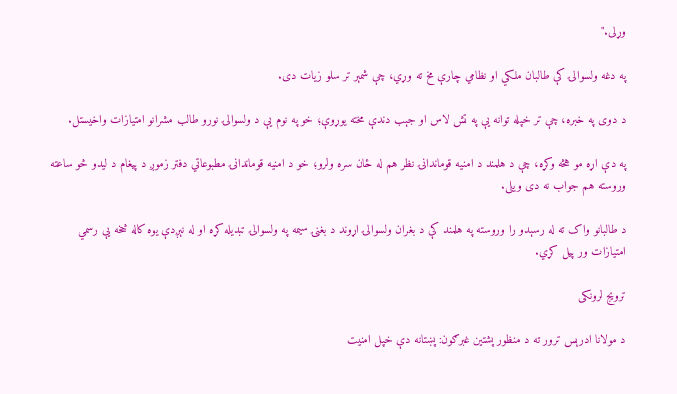وړلی."

په دغه ولسوالۍ کې طالبان ملکي او نظامي چارې مخ ته وړي، چې شمېر تر سلو زيات دی.

د دوی په خبره، چې تر خپله توانه يې په تش لاس او جېب دندې مخته يوړوې؛ خو په نوم يې د ولسوالۍ نورو طالب مشرانو امتيازات واخيستل.

په دې اړه مو هڅه وکړه، چې د هلمند د امنيه قوماندانۍ نظر هم له ځان سره ولرو؛ خو د امنيه قوماندانۍ مطبوعاتي دفتر زموږ د پیغام د ليدو څو ساعته وروسته هم جواب نه دی ویلی.

د طالبانو واک ته له رسېدو را وروسته په هلمند کې د بغران ولسوالۍ اړوند د بغنۍ سيمه په ولسوالۍ تبديله کړه او له نېږدې يوه کاله څخه يې رسمي امتيازات ور پيل کړي.

ترویج لرونکی

د مولانا ادرېس ترور ته د منظور پشتین غبرګون: پښتانه دې خپل امنیت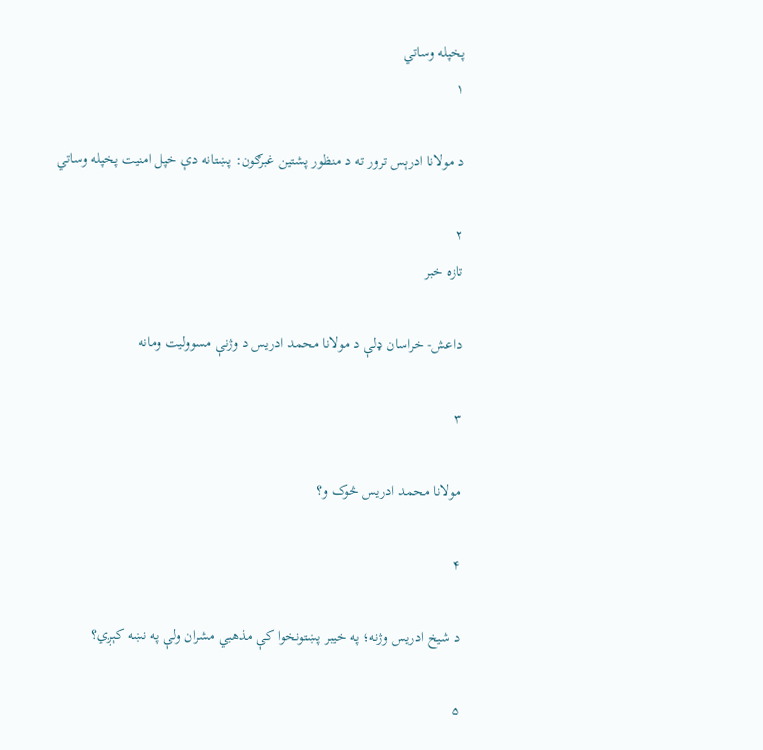پخپله وساتي
۱

د مولانا ادرېس ترور ته د منظور پشتین غبرګون: پښتانه دې خپل امنیت پخپله وساتي

۲
تازه خبر

داعش- خراسان ډلې د مولانا محمد ادریس د وژنې مسوولیت ومانه

۳

مولانا محمد ادریس څوک و؟

۴

د شیخ ادریس وژنه؛ په خیبر پښتونخوا کې مذهبي مشران ولې په نښه کېږي؟

۵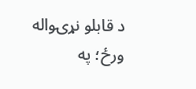د قابلو نړۍواله ورځ؛ په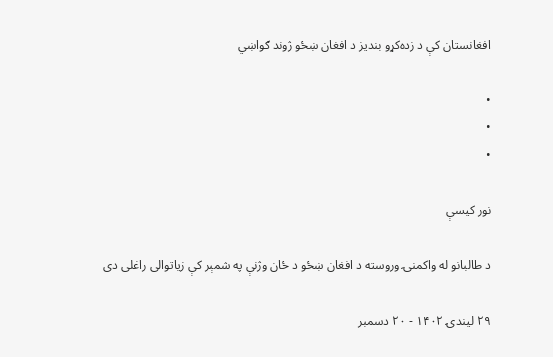افغانستان کې د زده‌کړو بندیز د افغان ښځو ژوند ګواښي

•
•
•

نور کیسې

د طالبانو له واکمنۍ وروسته د افغان ښځو د ځان وژنې په شمېر کې زیاتوالی راغلی دی

۲۹ لیندۍ ۱۴۰۲ - ۲۰ دسمبر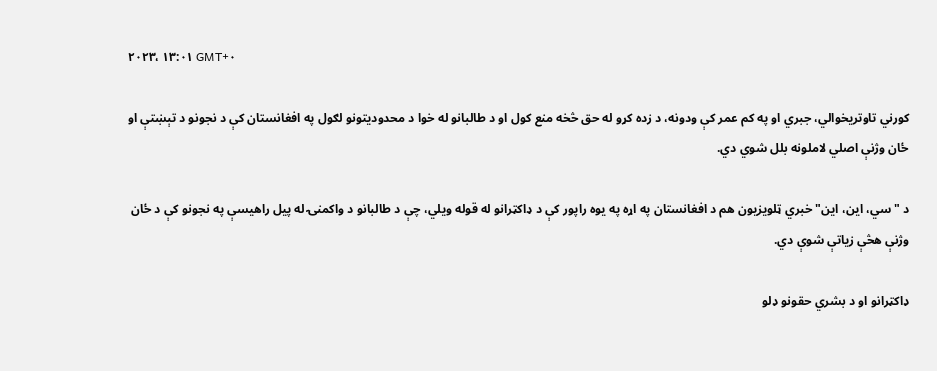۲۰۲۳، ۱۳:۰۱ GMT+۰

کورني تاوتریخوالي، جبري او په کم عمر کې ودونه، د زده کړو له حق څخه منع کول او د طالبانو له خوا د محدودیتونو لګول په افغانستان کې د نجونو د تېښتې او ځان وژنې اصلي لاملونه بلل شوي دي.

د "سي، این، این" خبري ټلویزیون هم د افغانستان په اړه په یوه راپور کې د ډاکټرانو له قوله ویلي، چې د طالبانو د واکمنۍ له پیل راهیسې په نجونو کې د ځان وژنې هڅې زیاتې شوې دي.

ډاکټرانو او د بشري حقونو ډلو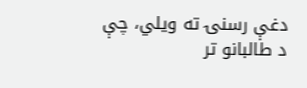دغې رسنۍ ته ویلي، چې د طالبانو تر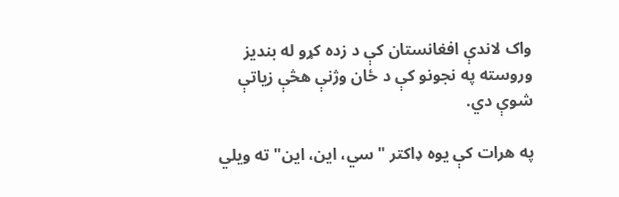واک لاندې افغانستان کې د زده کړو له بندیز وروسته په نجونو کې د ځان وژنې هڅې زیاتې شوې دي.

په هرات کې یوه ډاکتر "سي، این، این" ته ویلي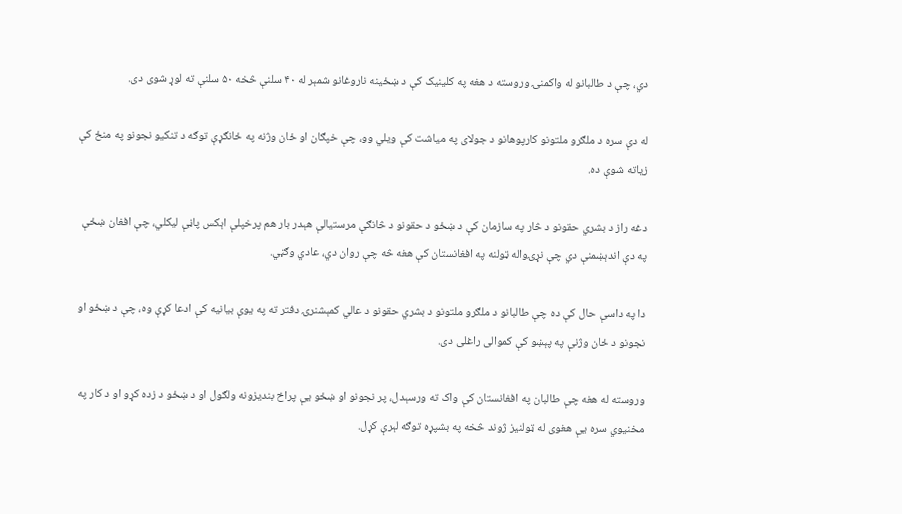دي، چې د طالبانو له واکمنۍ وروسته د هغه په کلینیک کې د ښځینه ناروغانو شمېر له ۴۰ سلنې څخه ۵۰ سلنې ته لوړ شوی دی.

له دې سره د ملګرو ملتونو کارپوهانو د جولای په میاشت کې ویلي وو، چې خپګان او ځان وژنه په ځانګړې توګه د تنکیو نجونو په منځ کې زیاته شوې ده.

دغه راز د بشري حقونو د څار په سازمان کې د ښځو د حقونو د څانګې مرستیالې هېدر بار هم پرخپلې اېکس پاڼې لیکلي، چې افغان ښځې په دې اندېښمنې دي چې نړۍواله ټولنه په افغانستان کې هغه څه چې روان دي، عادي وګڼي.

دا په داسې حال کې ده چې طالبانو د ملګرو ملتونو د بشري حقونو د عالي کمېشنرۍ دفتر ته په یوې بیانیه کې ادعا کړې وه، چې د ښځو او نجونو د ځان وژنې په پېښو کې کموالی راغلی دی.

وروسته له هغه چې طالبان په افغانستان کې واک ته ورسېدل، پر نجونو او ښځو یې پراخ بندیزونه ولګول او د ښځو د زده کړو او د کار په مخنیوي سره یې هغوی له ټولنیز ژوند څخه په بشپړه توګه لېرې کړل.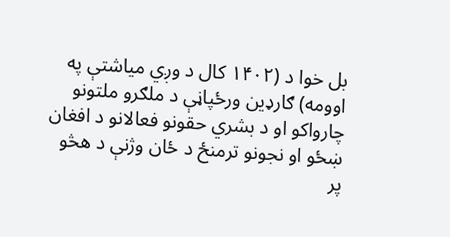بل خوا د (۱۴۰۲ کال د وږي میاشتې په اوومه) ګارډین ورځپاڼې د ملګرو ملتونو چارواکو او د بشري حقونو فعالانو د افغان ښځو او نجونو ترمنځ د ځان وژنې د هڅو پر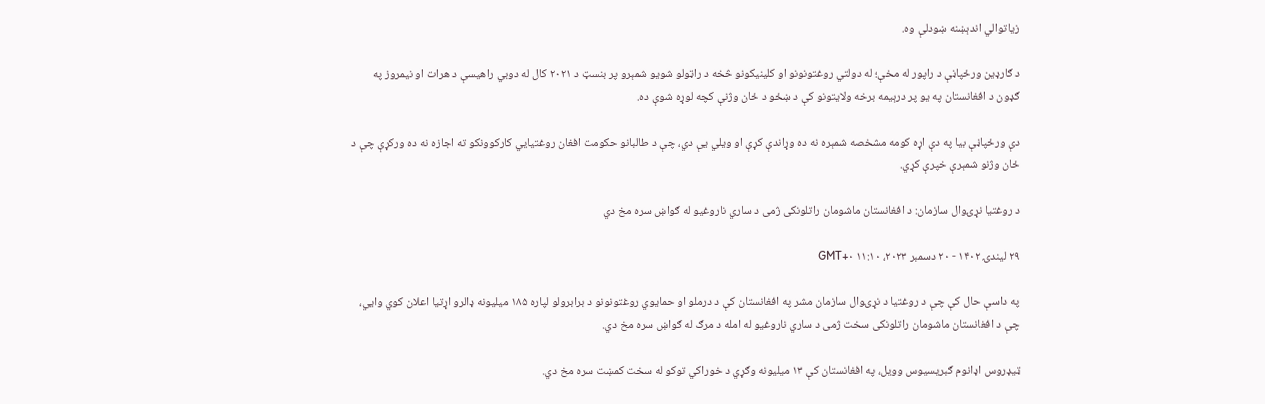زیاتوالي اندېښنه ښودلې وه.

د ګارډین ورځپاڼې د راپور له مخې؛ له دولتي روغتونونو او کلینیکونو څخه د راټولو شویو شمېرو پر بنسټ د ۲۰۲۱ کال له دوبي راهیسې د هرات او نیمروز په ګډون د افغانستان په یو پر درېیمه برخه ولایتونو کې د ښځو د ځان وژنې کچه لوړه شوې ده.

دې ورځپاڼې بیا په دې اړه کومه مشخصه شمېره نه ده وړاندې کړې او ویلي یې دي، چې د طالبانو حکومت افغان روغتیايي کارکوونکو ته اجازه نه ده ورکړې چې د ځان وژنو شمېرې خپرې کړي.

د روغتیا نړۍوال سازمان: د افغانستان ماشومان راتلونکی ژمی د ساري ناروغیو له ګواښ سره مخ دي

۲۹ لیندۍ ۱۴۰۲ - ۲۰ دسمبر ۲۰۲۳، ۱۱:۱۰ GMT+۰

په داسې حال کې چې د روغتیا د نړۍوال سازمان مشر په افغانستان کې د درملو او حمایوي روغتونونو د برابرولو لپاره ۱۸۵ میلیونه ډالرو اړتیا اعلان کوي وايي، چې د افغانستان ماشومان راتلونکی سخت ژمی د ساري ناروغیو له امله د مرګ له ګواښ سره مخ دي.

ټیډروس اډانوم ګبریسیوس وویل، په افغانستان کې ۱۳ میلیونه وګړي د خوراکي توکو له سخت کمښت سره مخ دي.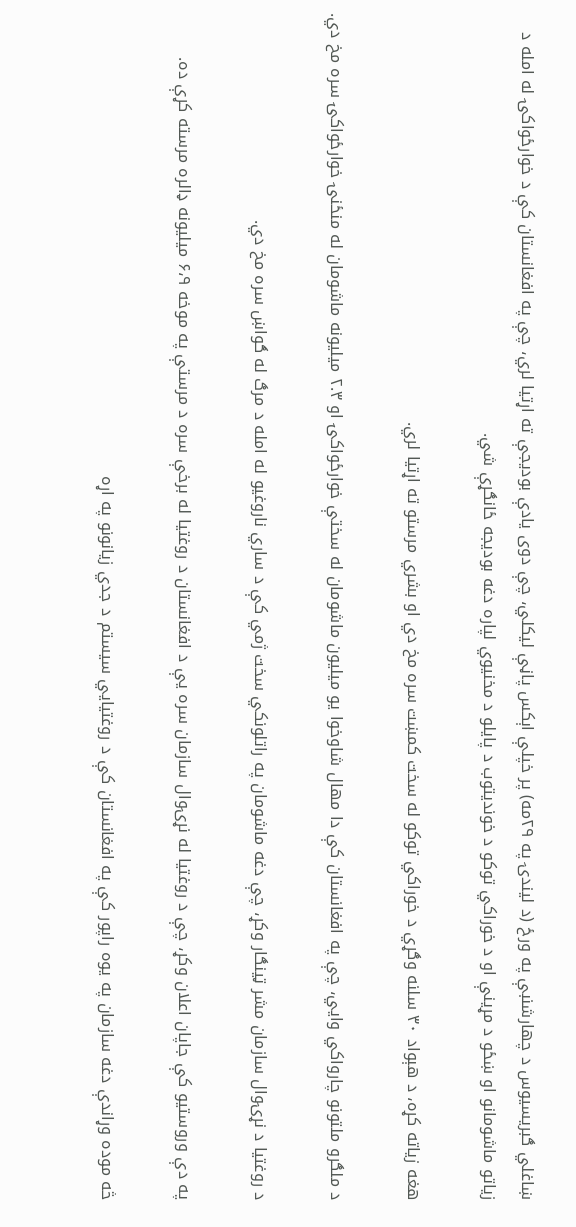ښاغلي ګبریسیوس د چهارشنبې په ورځ (د لیندۍ په ۲۹مه) پر خپلې اېکس پاڼې لیکلي، چې دوی یادې بودیجې ته اړتیا لري، چې په افغانستان کې د خوارځواکۍ له امله د زیاتو ماشومانو او ښځو د مړینې او د خوراکي توکو د خوندیتوب د پایلو د مخنیوي لپاره دغه بودیجه ځانګړې شي.

هغه زیاته کړه، د هېواد ۳۰ سلنه وګړي د خوراکي توکو له سخت کمښت سره مخ دي او بشري مرستو ته اړتیا لري.

د ملګرو ملتونو چارواکي وايي، چې په افغانستان کې دا مهال شاوخوا یو میلیون ماشومان له سختې خوارځواکۍ او ۲.۳ میلیونه ماشومان له منځنۍ خوارځواکۍ سره مخ دي.

د روغتیا د نړۍوال سازمان مشر ټینګار وکړ، چې دغه ماشومان په راتلونکي سخت ژمي کې د ساري ناروغیو له امله د مرګ له ګواښ سره مخ دي.

په دې وروستیو کې جاپان اعلان وکړ، چې د روغتیا له نړۍوال سازمان سره یې د افغانستان د روغتیا له برخې سره د مرستې په موخه ۶،۹ میلیونه ډالره مرسته کړې ده.

څه موده وړاندې دغه سازمان په یوه راپور کې په افغانستان کې د روغتیايي سیستم د جدي زیانونو په اړه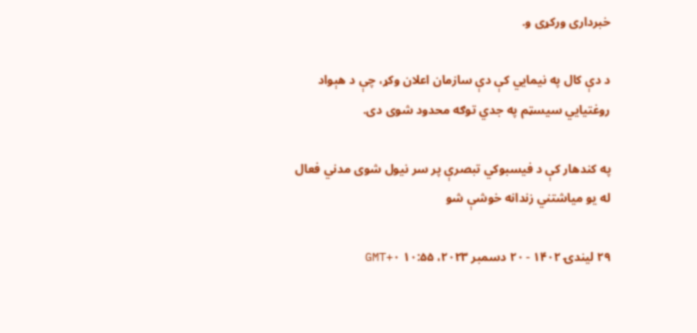خبرداری ورکړی و.

د دې کال په نیمایي کې دې سازمان اعلان وکړ، چې د هېواد روغتیایي سیسټم په جدي توګه محدود شوی دی.

په کندهار کې د فیسبوکي تبصرې پر سر نيول شوی مدني فعال له یو میاشتني زندانه خوشې شو

۲۹ لیندۍ ۱۴۰۲ - ۲۰ دسمبر ۲۰۲۳، ۱۰:۵۵ GMT+۰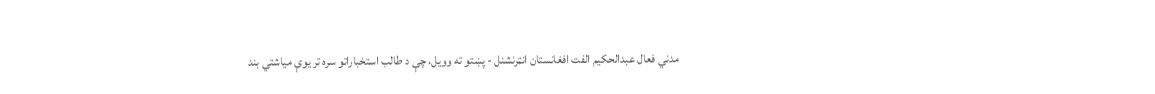مدني فعال عبدالحکيم الفت افغانستان انټرنشنل - پښتو ته وویل، چې د طالب استخباراتو سره تر يوې مياشتي بند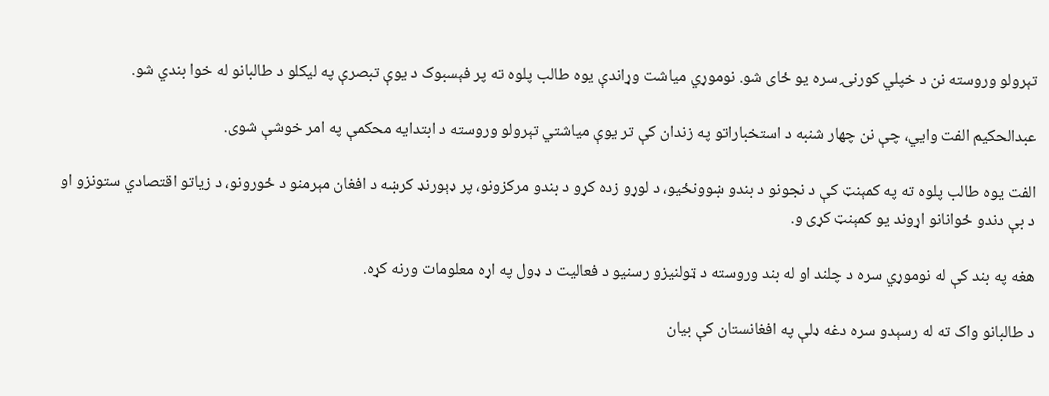تېرولو وروسته نن د خپلي کورنۍ سره يو ځای شو. نوموړي میاشت وړاندې يوه طالب پلوه ته پر فېسبوک د يوې تبصرې په لیکلو د طالبانو له خوا بندي شو.

عبدالحکيم الفت وايي، چې نن چهار شنبه د استخباراتو په زندان کې تر يوې مياشتي تېرولو وروسته د ابتدايه محکمې په امر خوشې شوی.

الفت یوه طالب پلوه ته په کمېنټ کې د نجونو د بندو ښوونځيو، د لوړو زده کړو د بندو مرکزونو، پر ډېورنډ کرښه د افغان مېرمنو د ځورونو، د زياتو اقتصادي ستونزو او د بې دندو ځوانانو اړوند يو کمېنټ کړی و.

هغه په بند کې له نوموړي سره د چلند او له بند وروسته د ټولنيزو رسنيو د فعاليت د ډول په اړه معلومات ورنه کړه.

د طالبانو واک ته له رسېدو سره دغه ډلې په افغانستان کې بیان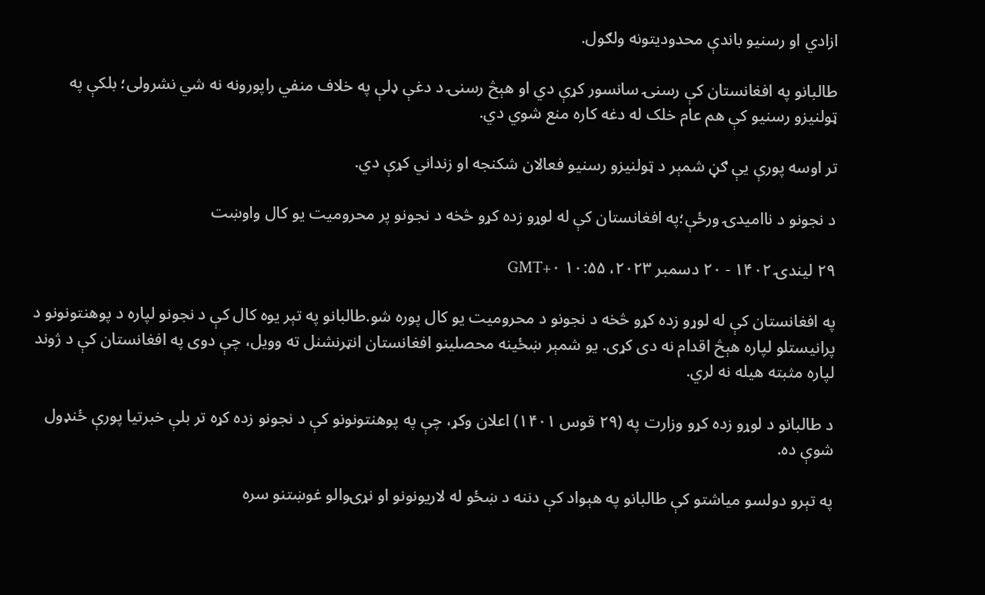ازادي او رسنیو باندې محدودیتونه ولګول.

طالبانو په افغانستان کې رسنۍ سانسور کړې دي او هېڅ رسنۍ د دغې ډلې په خلاف منفي راپورونه نه شي نشرولی؛ بلکې په ټولنیزو رسنیو کې هم عام خلک له دغه کاره منع شوي دي.

تر اوسه پورې یې ګڼ شمېر د ټولنیزو رسنیو فعالان شکنجه او زنداني کړې دي.

د نجونو د ناامیدۍ ورځې؛په افغانستان کې له لوړو زده کړو څخه د نجونو پر محرومیت یو کال واوښت

۲۹ لیندۍ ۱۴۰۲ - ۲۰ دسمبر ۲۰۲۳، ۱۰:۵۵ GMT+۰

په افغانستان کې له لوړو زده کړو څخه د نجونو د محرومیت یو کال پوره شو.طالبانو په تېر یوه کال کې د نجونو لپاره د پوهنتونونو د پرانیستلو لپاره هېڅ اقدام نه دی کړی. یو شمېر ښځینه محصلینو افغانستان انټرنشنل ته وویل، چې دوی په افغانستان کې د ژوند لپاره مثبته هیله نه لري.

د طالبانو د لوړو زده کړو وزارت په (۲۹ قوس ۱۴۰۱) اعلان وکړ، چې په پوهنتونونو کې د نجونو زده کړه تر بلې خبرتیا پورې ځنډول شوې ده.

په تېرو دولسو مياشتو کې طالبانو په هېواد کې دننه د ښځو له لاريونونو او نړۍوالو غوښتنو سره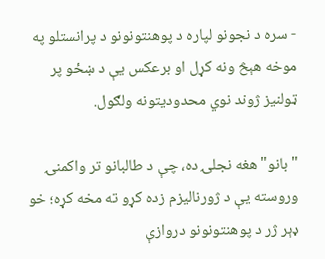- سره د نجونو لپاره د پوهنتونونو د پرانستلو په موخه هېڅ ونه کړل او برعکس يې د ښځو پر ټولنيز ژوند نوي محدوديتونه ولګول.

"بانو" هغه نجلۍ ده، چې د طالبانو تر واکمنۍ وروسته یې د ژورنالیزم زده کړو ته مخه کړه؛ خو ډېر ژر د پوهنتونونو دروازې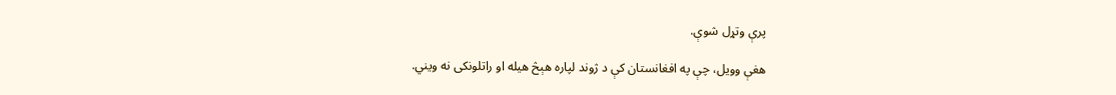پرې وتړل شوې.

هغې وویل، چې په افغانستان کې د ژوند لپاره هېڅ هیله او راتلونکی نه ویني.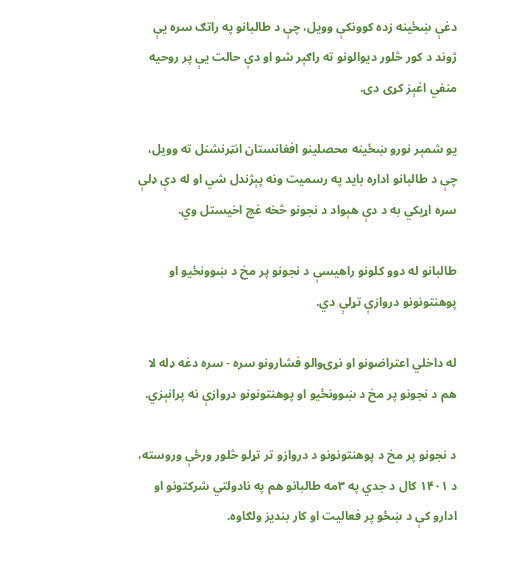دغې ښځينه زده کوونکې وويل، چې د طالبانو په راتګ سره يې ژوند د کور څلور ديوالونو ته راګېر شو او دې حالت يې پر روحيه منفي اغېز کړی دی.

یو شمېر نورو ښځینه محصلینو افغانستان انټرنشنل ته وویل، چې د طالبانو اداره باید په رسمیت ونه پېژندل شي او له دې ډلې سره اړیکي به د دې هېواد د نجونو څخه غچ اخیستل وي.

طالبانو له دوو کلونو راهیسې د نجونو پر مخ د ښوونځیو او پوهنتونونو دروازې تړلې دي.

له داخلي اعتراضونو او نړۍوالو فشارونو سره - سره دغه ډله لا هم د نجونو پر مخ د ښوونځیو او پوهنتونونو دروازې نه پرانېزي.

د نجونو پر مخ د پوهنتونونو د دروازو تر تړلو څلور ورځې وروسته، د ۱۴۰۱ کال د جدي په ۳مه طالبانو هم په نادولتي شرکتونو او ادارو کې د ښځو پر فعالیت او کار بندیز ولګاوه.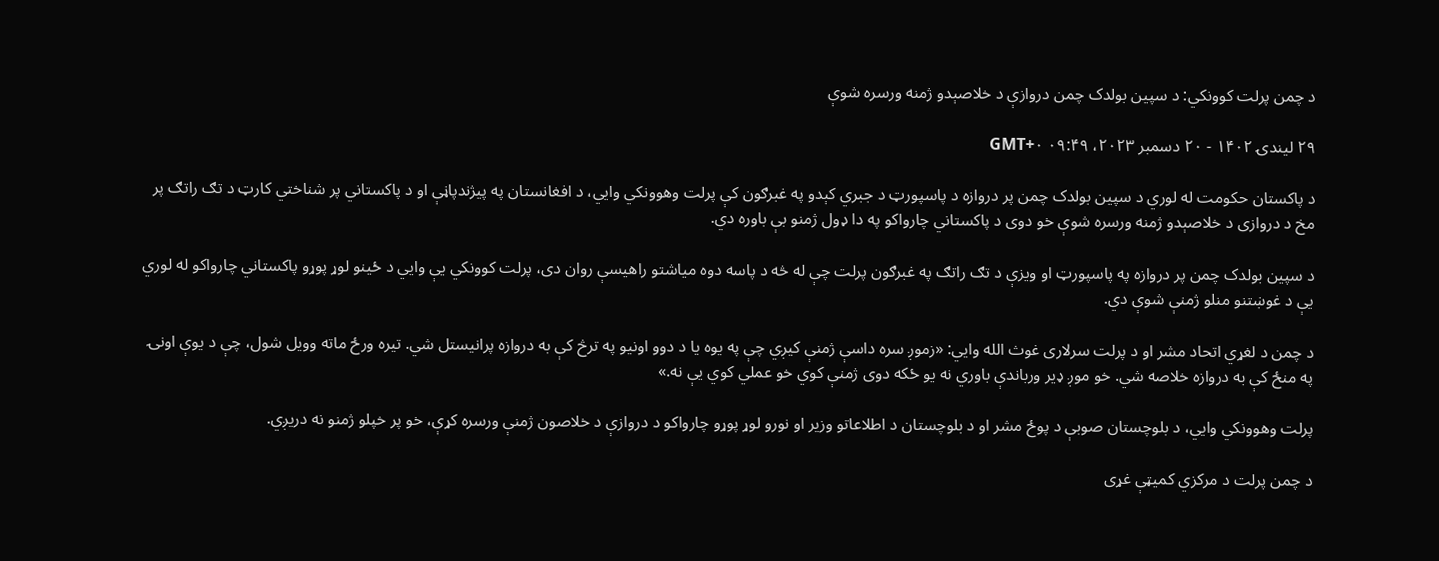د چمن پرلت کوونکي: د سپین بولدک چمن دروازې د خلاصېدو ژمنه ورسره شوې

۲۹ لیندۍ ۱۴۰۲ - ۲۰ دسمبر ۲۰۲۳، ۰۹:۴۹ GMT+۰

د پاکستان حکومت له لوري د سپین بولدک چمن پر دروازه د پاسپورټ د جبري کېدو په غبرګون کې پرلت وهوونکي وايي، د افغانستان په پیژندپاڼې او د پاکستاني پر شناختي کارټ د تګ راتګ پر مخ د دروازی د خلاصېدو ژمنه ورسره شوې خو دوی د پاکستاني چارواکو په دا ډول ژمنو بې باوره دي.

د سپین بولدک چمن پر دروازه په پاسپورټ او ویزې د تګ راتګ په غبرګون پرلت چې له څه د پاسه دوه میاشتو راهیسې روان دی، پرلت کوونکي یې وايي د ځینو لوړ پوړو پاکستاني چارواکو له لوري یې د غوښتنو منلو ژمنې شوې دي.

د چمن د لغړي اتحاد مشر او د پرلت سرلاری غوث الله وايي: «زموږ سره داسې ژمنې کیږي چې په یوه یا د دوو اونیو په ترڅ کې به دروازه پرانیستل شي. تیره ورځ ماته وویل شول، چې د یوې اونۍ په منځ کې به دروازه خلاصه شي. خو موږ ډیر ورباندې باوري نه یو ځکه دوی ژمنې کوي خو عملي کوي یې نه.»

پرلت وهوونکي وايي، د بلوچستان صوبې د پوځ مشر او د بلوچستان د اطلاعاتو وزیر او نورو لوړ پوړو چارواکو د دروازې د خلاصون ژمنې ورسره کړې، خو پر خپلو ژمنو نه دریږي.

د چمن پرلت د مرکزي کمیټې غړی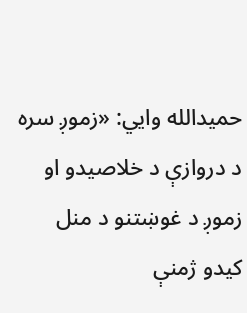حمیدالله وايي: «زموږ سره د دروازې د خلاصیدو او زموږ د غوښتنو د منل کیدو ژمنې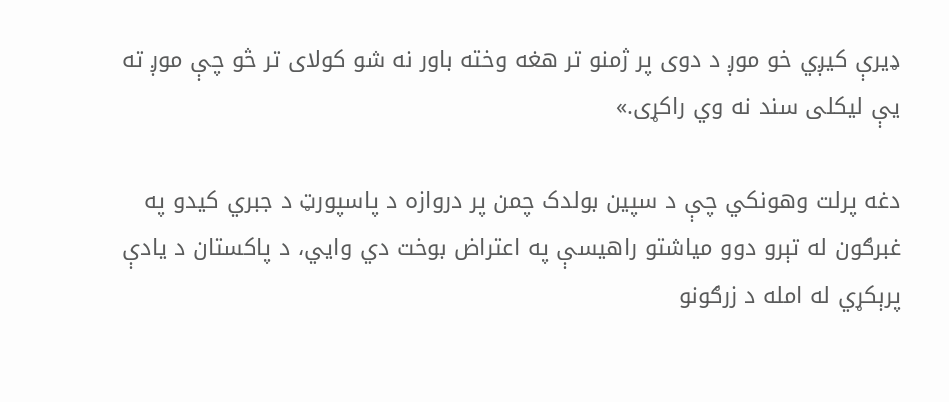ډیرې کیږي خو موږ د دوی پر ژمنو تر هغه وخته باور نه شو کولای تر څو چې موږ ته یې لیکلی سند نه وي راکړی.»

دغه پرلت وهونکي چې د سپین بولدک چمن پر دروازه د پاسپورټ د جبري کیدو په غبرګون له تېرو دوو میاشتو راهیسې په اعتراض بوخت دي وايي، د پاکستان د یادې پرېکړي له امله د زرګونو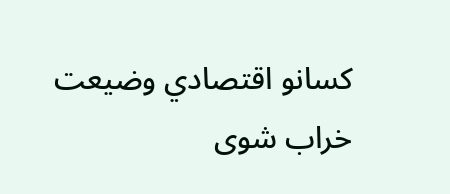کسانو اقتصادي وضیعت خراب شوی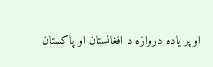او پر یاده دروازه د افغانستان او پاکستان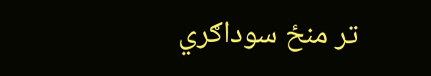تر منځ سوداګري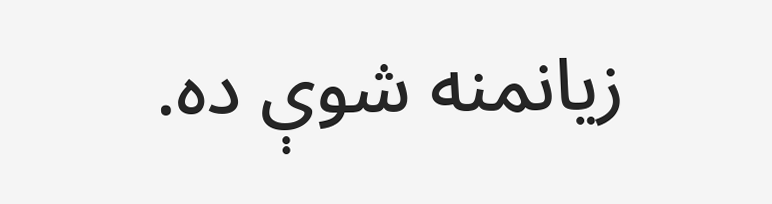زیانمنه شوې ده.